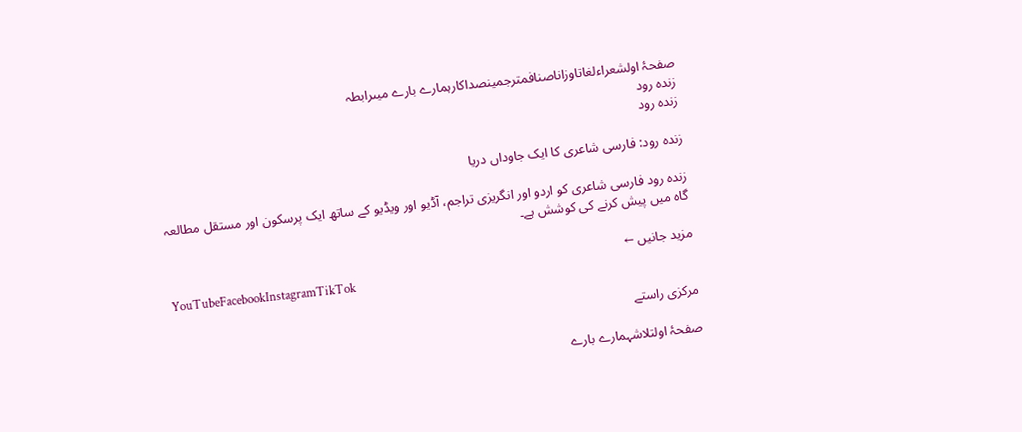صفحۂ اولشعراءلغاتاوزاناصنافمترجمینصداکارہمارے بارے میںرابطہ
زندہ رود
زندہ رود

زندہ رود: فارسی شاعری کا ایک جاوداں دریا

زندہ رود فارسی شاعری کو اردو اور انگریزی تراجم، آڈیو اور ویڈیو کے ساتھ ایک پرسکون اور مستقل مطالعہ گاہ میں پیش کرنے کی کوشش ہے۔

مزید جانیں ←
YouTubeFacebookInstagramTikTok

مرکزی راستے

صفحۂ اولتلاشہمارے بارے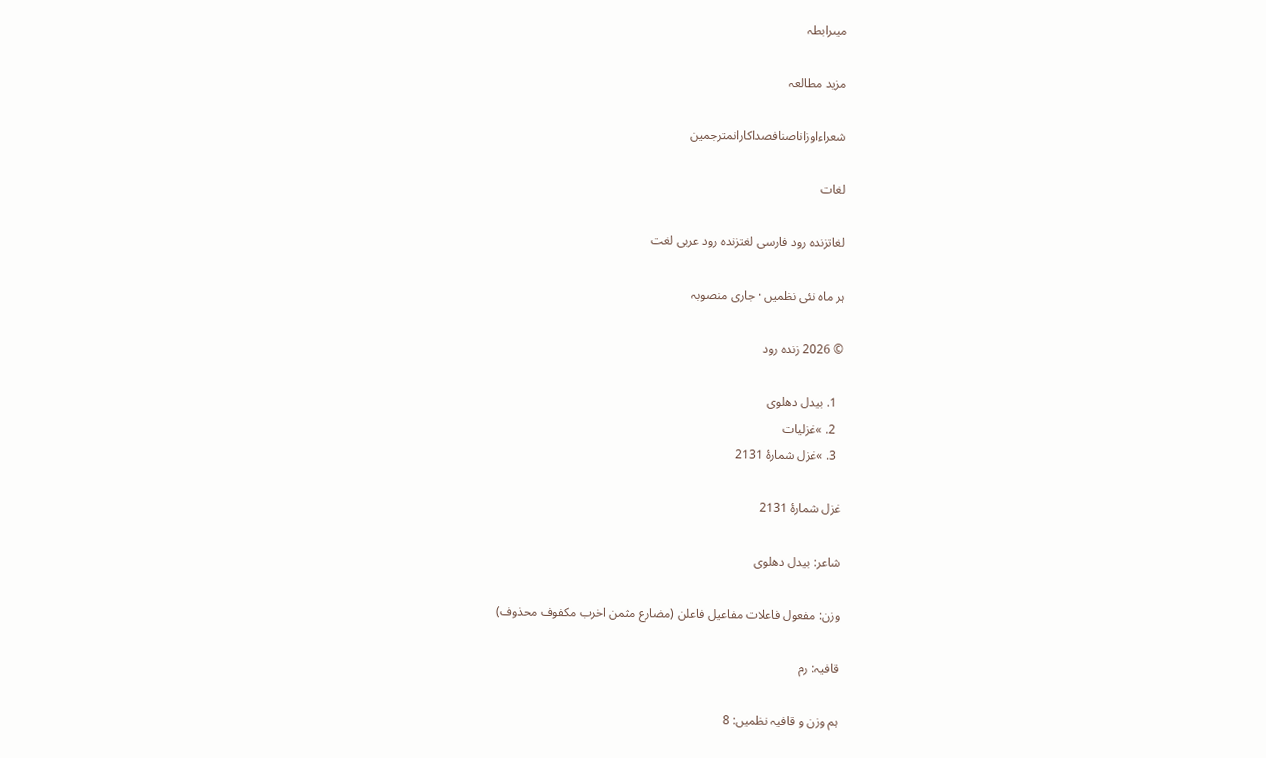میںرابطہ

مزید مطالعہ

شعراءاوزاناصنافصداکارانمترجمین

لغات

لغاتزندہ رود فارسی لغتزندہ رود عربی لغت

ہر ماہ نئی نظمیں · جاری منصوبہ

© 2026 زندہ رود

  1. بیدل دهلوی
  2. »غزلیات
  3. »غزل شمارهٔ 2131

غزل شمارهٔ 2131

شاعر: بیدل دهلوی

وزن: مفعول فاعلات مفاعیل فاعلن (مضارع مثمن اخرب مکفوف محذوف)

قافیہ: رم

ہم وزن و قافیہ نظمیں: 8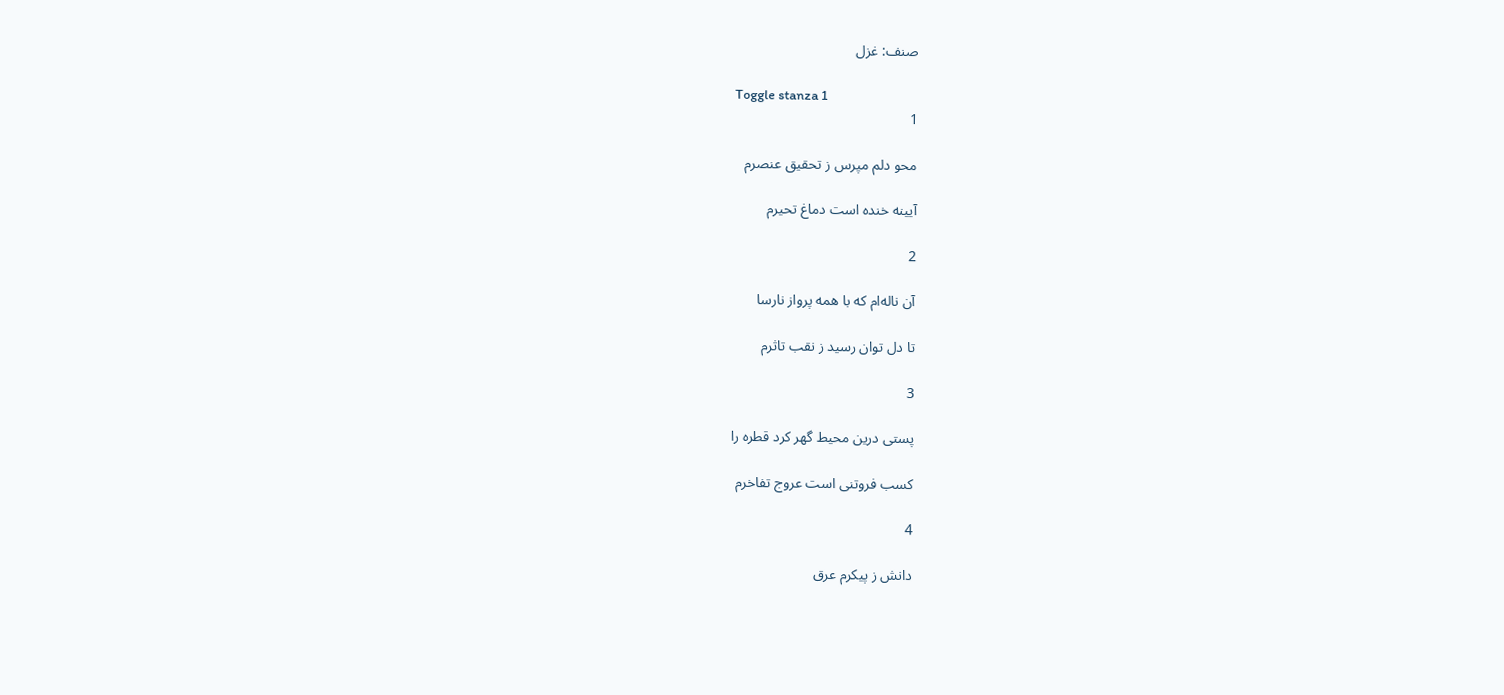صنف: غزل

Toggle stanza 1
1

محو دلم مپرس ز تحقیق عنصرم

آیینه خنده است دماغ تحیرم

2

آن ناله‌ام‌ که با همه پرواز نارسا

تا دل توان رسید ز نقب تاثرم

3

پستی درین محیط‌ گهر کرد قطره را

کسب فروتنی است عروج تفاخرم

4

دانش ز پیکرم عرق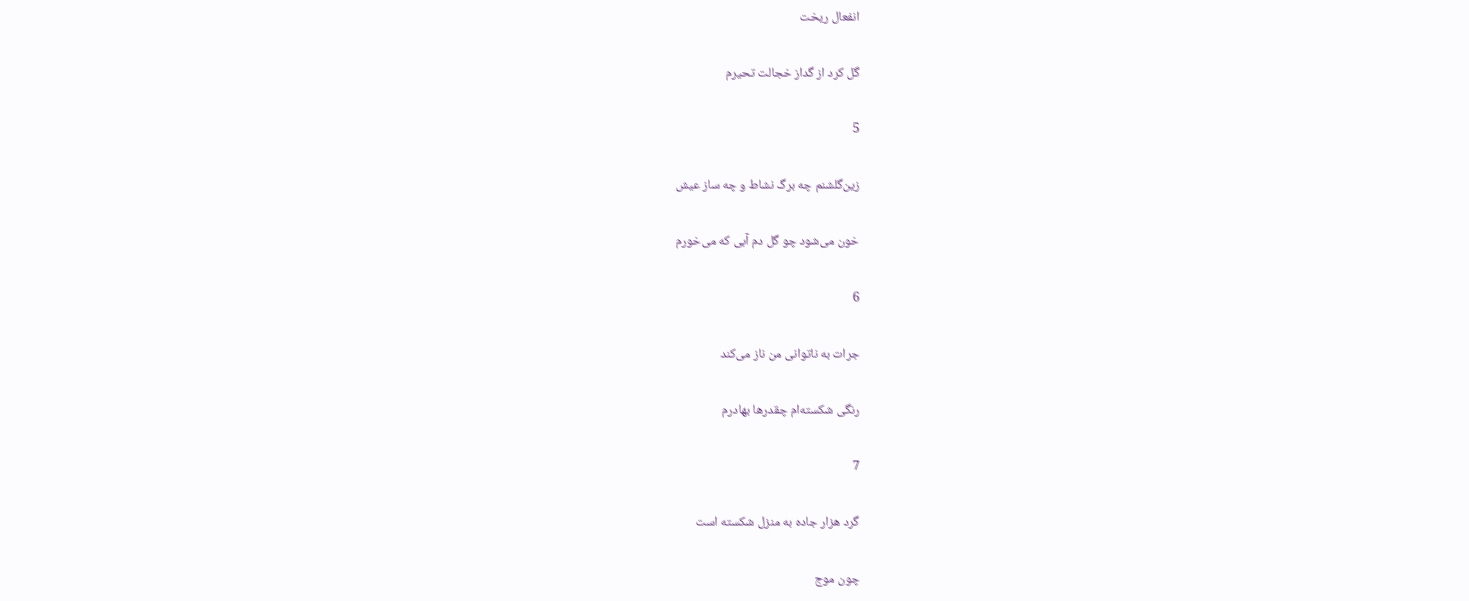انفعال ریخت

گل کرد از گداز خجالت تحیرم

5

زین‌گلشنم چه برگ نشاط و چه ساز عیش

خون می‌شود چو گل دم آبی‌ که می‌خورم

6

جرات به ناتوانی من ناز می‌کند

رنگی شکسته‌ام چقدرها بهادرم

7

گرد هزار جاده به منزل شکسته است

چون موج‌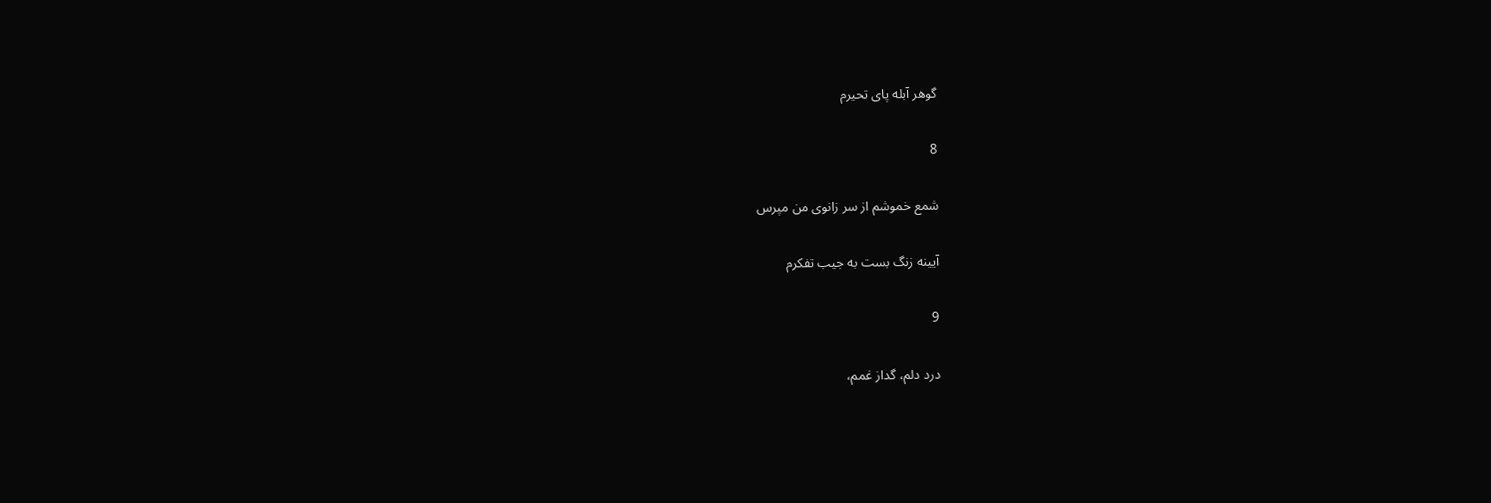گوهر آبله پای تحیرم

8

شمع خموشم از سر زانوی من مپرس

آیینه زنگ بست به جیب تفکرم

9

درد دلم‌، گداز غمم‌،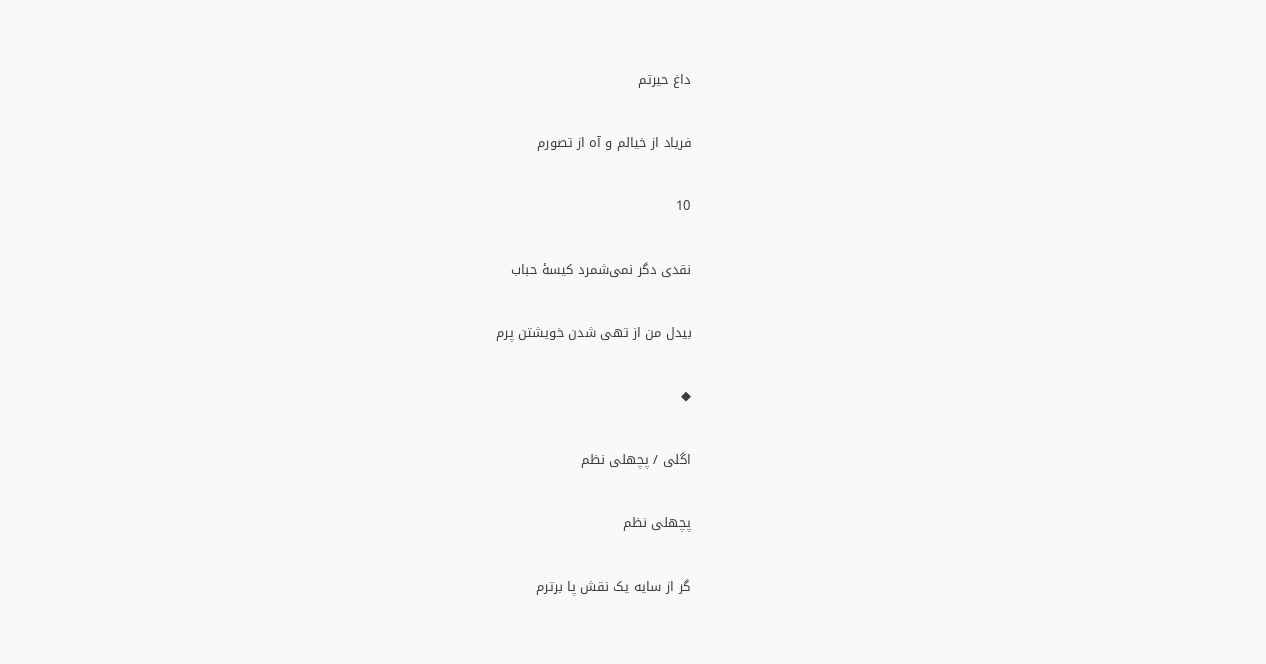داغ حیرتم

فریاد از خیالم و آه از تصورم

10

نقدی دگر نمی‌شمرد کیسهٔ حباب

بیدل من از تهی شدن خویشتن پرم

◆

اگلی / پچھلی نظم

پچھلی نظم

گر از سایه یک نقش پا برترم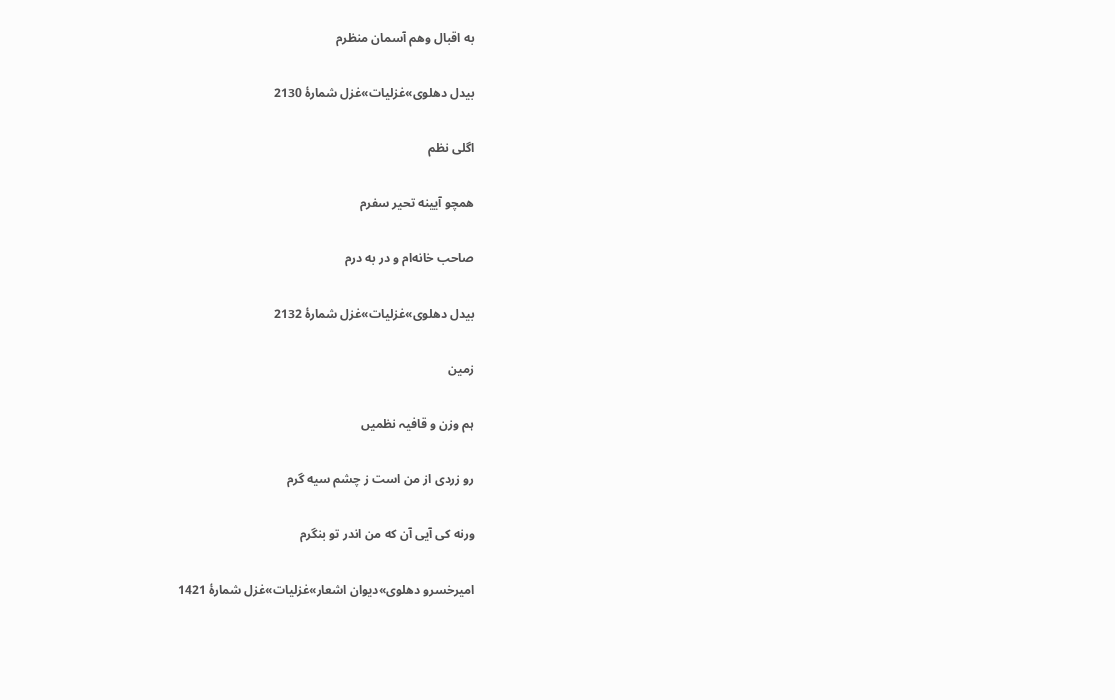به اقبال وهم آسمان منظرم

بیدل دهلوی»غزلیات»غزل شمارهٔ 2130

اگلی نظم

همچو آیینه تحیر سفرم

صاحب خانه‌ام و در به درم

بیدل دهلوی»غزلیات»غزل شمارهٔ 2132

زمین

ہم وزن و قافیہ نظمیں

رو زردی از من است ز چشم سیه گرم

ورنه کی آیی آن که من اندر تو بنگرم

امیرخسرو دهلوی»دیوان اشعار»غزلیات»غزل شمارهٔ 1421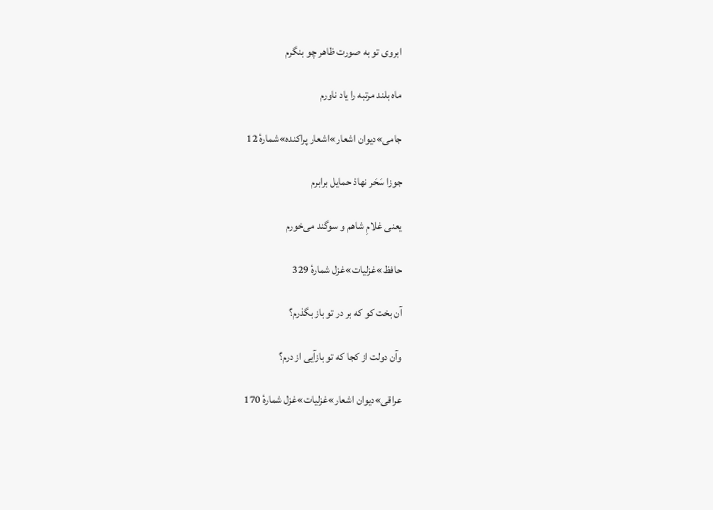ابروی تو به صورت ظاهر چو بنگرم

ماه بلند مرتبه را یاد ناورم

جامی»دیوان اشعار»اشعار پراکنده»شمارهٔ 12

جوزا سَحَر نهادْ حمایل برابرم

یعنی غلامِ شاهم و سوگند می‌خورم

حافظ»غزلیات»غزل شمارهٔ 329

آن بخت کو که بر در تو باز بگذرم؟

وآن دولت از کجا که تو بازآیی از درم؟

عراقی»دیوان اشعار»غزلیات»غزل شمارهٔ 170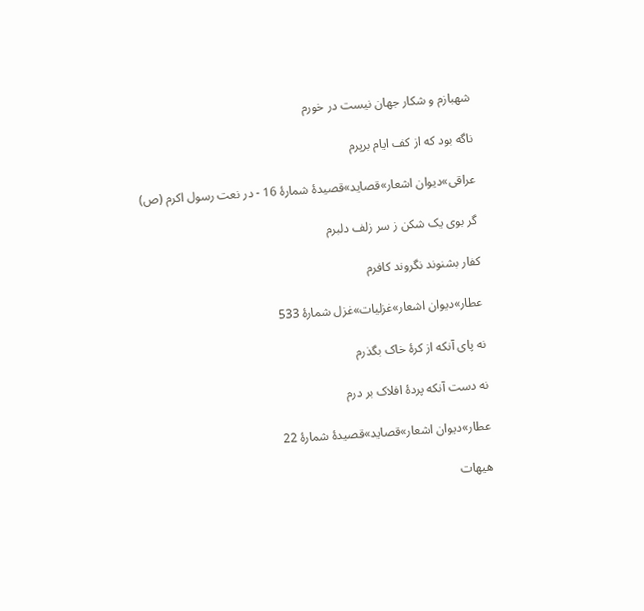شهبازم و شکار جهان نیست در خورم

ناگه بود که از کف ایام برپرم

عراقی»دیوان اشعار»قصاید»قصیدهٔ شمارهٔ 16 - در نعت رسول اکرم (ص)

گر بوی یک شکن ز سر زلف دلبرم

کفار بشنوند نگروند کافرم

عطار»دیوان اشعار»غزلیات»غزل شمارهٔ 533

نه پای آنکه از کرهٔ خاک بگذرم

نه دست آنکه پردهٔ افلاک بر درم

عطار»دیوان اشعار»قصاید»قصیدهٔ شمارهٔ 22

هیهات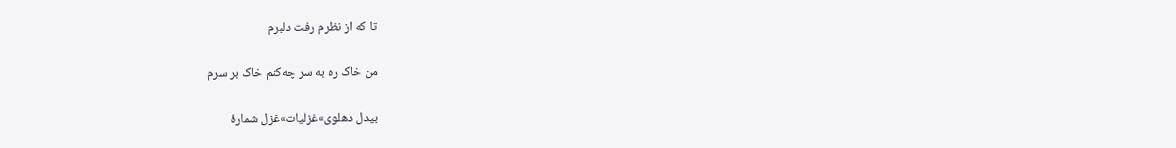تا که از نظرم رفت دلبرم

من خاک ره به سر چه‌کنم خاک بر سرم

بیدل دهلوی»غزلیات»غزل شمارهٔ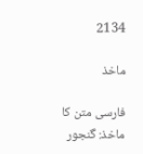2134

ماخذ

فارسی متن کا ماخذ: گنجور